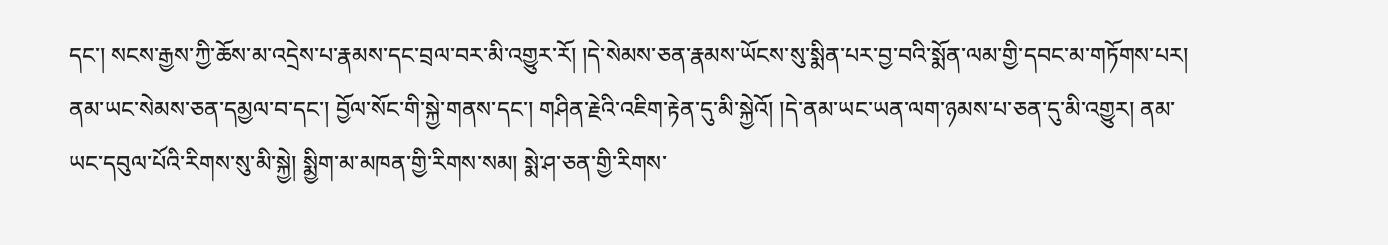དང་། སངས་རྒྱས་ཀྱི་ཆོས་མ་འདྲེས་པ་རྣམས་དང་བྲལ་བར་མི་འགྱུར་རོ། །དེ་སེམས་ཅན་རྣམས་ཡོངས་སུ་སྨིན་པར་བྱ་བའི་སྨོན་ལམ་གྱི་དབང་མ་གཏོགས་པར། ནམ་ཡང་སེམས་ཅན་དམྱལ་བ་དང་། བྱོལ་སོང་གི་སྐྱེ་གནས་དང་། གཤིན་རྗེའི་འཇིག་རྟེན་དུ་མི་སྐྱེའོ། །དེ་ནམ་ཡང་ཡན་ལག་ཉམས་པ་ཅན་དུ་མི་འགྱུར། ནམ་ཡང་དབུལ་པོའི་རིགས་སུ་མི་སྐྱེ། སྨྱིག་མ་མཁན་གྱི་རིགས་སམ། སྨེ་ཤ་ཅན་གྱི་རིགས་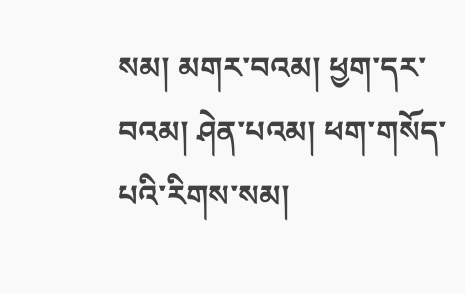སམ། མགར་བའམ། ཕྱག་དར་བའམ། ཤེན་པའམ། ཕག་གསོད་པའི་རིགས་སམ།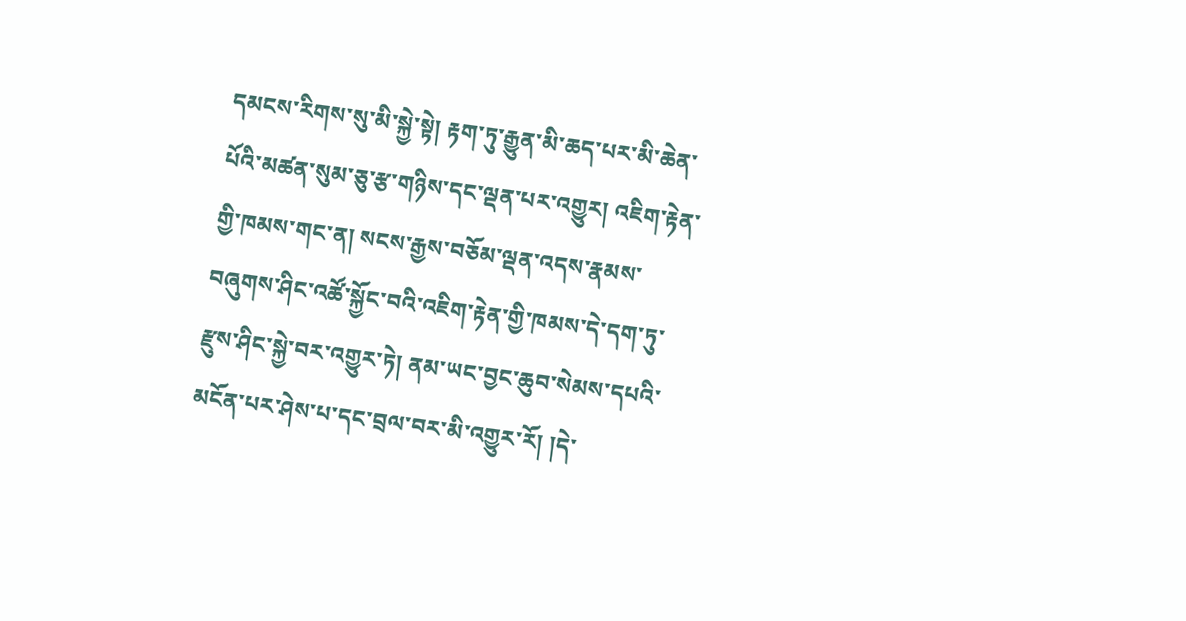དམངས་རིགས་སུ་མི་སྐྱེ་སྟེ། རྟག་ཏུ་རྒྱུན་མི་ཆད་པར་མི་ཆེན་པོའི་མཚན་སུམ་ཅུ་རྩ་གཉིས་དང་ལྡན་པར་འགྱུར། འཇིག་རྟེན་གྱི་ཁམས་གང་ན། སངས་རྒྱས་བཅོམ་ལྡན་འདས་རྣམས་བཞུགས་ཤིང་འཚོ་སྐྱོང་བའི་འཇིག་རྟེན་གྱི་ཁམས་དེ་དག་ཏུ་རྫུས་ཤིང་སྐྱེ་བར་འགྱུར་ཏེ། ནམ་ཡང་བྱང་ཆུབ་སེམས་དཔའི་མངོན་པར་ཤེས་པ་དང་བྲལ་བར་མི་འགྱུར་རོ། །དེ་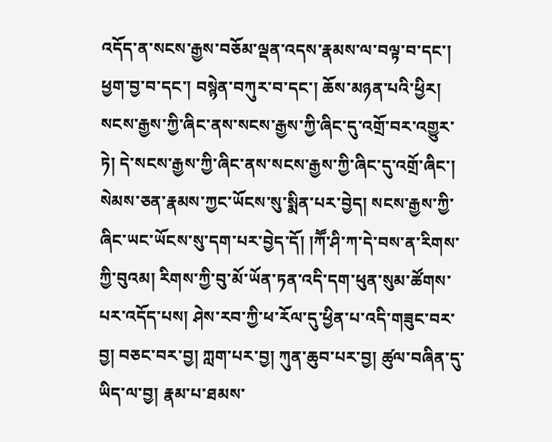འདོད་ན་སངས་རྒྱས་བཅོམ་ལྡན་འདས་རྣམས་ལ་བལྟ་བ་དང་། ཕྱག་བྱ་བ་དང་། བསྙེན་བཀུར་བ་དང་། ཆོས་མཉན་པའི་ཕྱིར། སངས་རྒྱས་ཀྱི་ཞིང་ནས་སངས་རྒྱས་ཀྱི་ཞིང་དུ་འགྲོ་བར་འགྱུར་ཏེ། དེ་སངས་རྒྱས་ཀྱི་ཞིང་ནས་སངས་རྒྱས་ཀྱི་ཞིང་དུ་འགྲོ་ཞིང་། སེམས་ཅན་རྣམས་ཀྱང་ཡོངས་སུ་སྨིན་པར་བྱེད། སངས་རྒྱས་ཀྱི་ཞིང་ཡང་ཡོངས་སུ་དག་པར་བྱེད་དོ། །ཀཽ་ཤི་ཀ་དེ་བས་ན་རིགས་ཀྱི་བུའམ། རིགས་ཀྱི་བུ་མོ་ཡོན་ཏན་འདི་དག་ཕུན་སུམ་ཚོགས་པར་འདོད་པས། ཤེས་རབ་ཀྱི་ཕ་རོལ་དུ་ཕྱིན་པ་འདི་གཟུང་བར་བྱ། བཅང་བར་བྱ། ཀླག་པར་བྱ། ཀུན་ཆུབ་པར་བྱ། ཚུལ་བཞིན་དུ་ཡིད་ལ་བྱ། རྣམ་པ་ཐམས་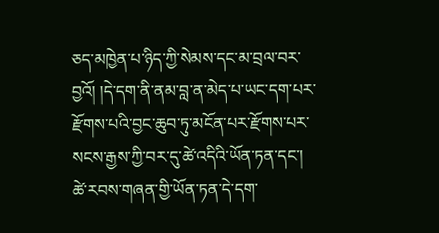ཅད་མཁྱེན་པ་ཉིད་ཀྱི་སེམས་དང་མ་བྲལ་བར་བྱའོ། །དེ་དག་ནི་ནམ་བླ་ན་མེད་པ་ཡང་དག་པར་རྫོགས་པའི་བྱང་ཆུབ་ཏུ་མངོན་པར་རྫོགས་པར་སངས་རྒྱས་ཀྱི་བར་དུ་ཚེ་འདིའི་ཡོན་ཏན་དང་། ཚེ་རབས་གཞན་གྱི་ཡོན་ཏན་དེ་དག་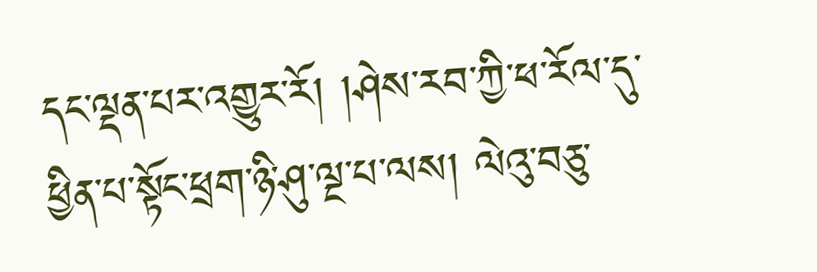དང་ལྡན་པར་འགྱུར་རོ། །ཤེས་རབ་ཀྱི་ཕ་རོལ་དུ་ཕྱིན་པ་སྟོང་ཕྲག་ཉི་ཤུ་ལྔ་པ་ལས། ལེའུ་བཅུ་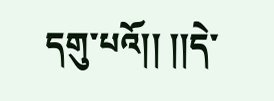དགུ་པའོ།། །།དེ་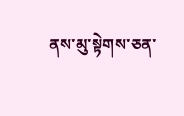ནས་མུ་སྟེགས་ཅན་